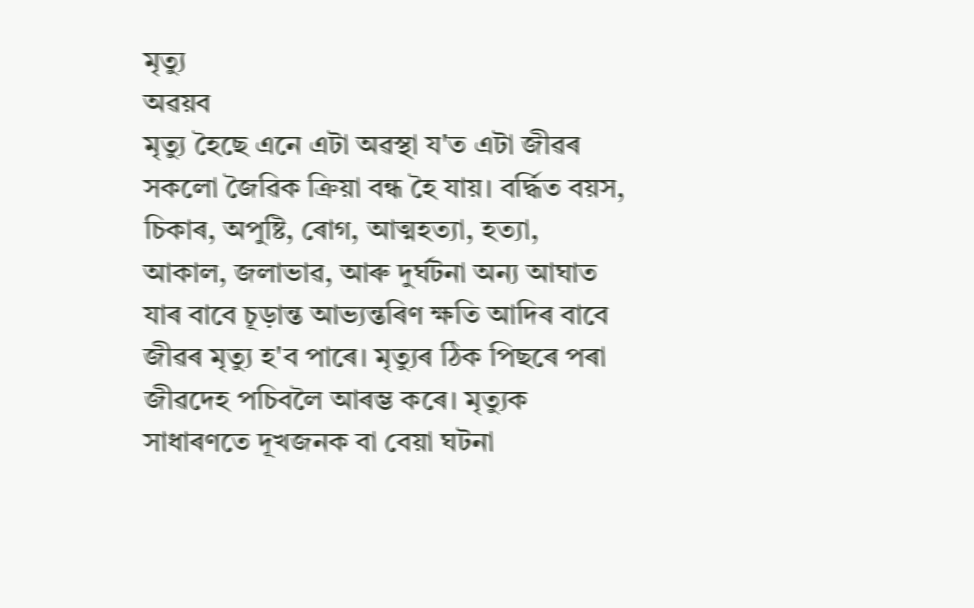মৃত্যু
অৱয়ব
মৃত্যু হৈছে এনে এটা অৱস্থা য'ত এটা জীৱৰ সকলো জৈৱিক ক্ৰিয়া বন্ধ হৈ যায়। বৰ্দ্ধিত বয়স, চিকাৰ, অপুষ্টি, ৰোগ, আত্মহত্যা, হত্যা, আকাল, জলাভাৱ, আৰু দুৰ্ঘটনা অন্য আঘাত যাৰ বাবে চূড়ান্ত আভ্যন্তৰিণ ক্ষতি আদিৰ বাবে জীৱৰ মৃত্যু হ'ব পাৰে। মৃত্যুৰ ঠিক পিছৰে পৰা জীৱদেহ পচিবলৈ আৰম্ভ কৰে। মৃত্যুক সাধাৰণতে দূখজনক বা বেয়া ঘটনা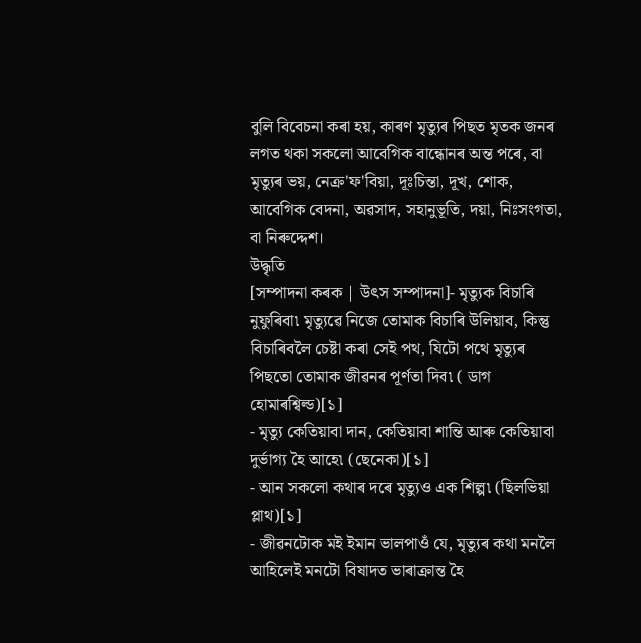বুলি বিবেচনা কৰা হয়, কাৰণ মৃত্যুৰ পিছত মৃতক জনৰ লগত থকা সকলো আবেগিক বান্ধোনৰ অন্ত পৰে, বা মৃত্যুৰ ভয়, নেক্ৰ'ফ'বিয়া, দূঃচিন্তা, দূখ, শোক, আবেগিক বেদনা, অৱসাদ, সহানুভূতি, দয়া, নিঃসংগতা, বা নিৰুদ্দেশ।
উদ্ধৃতি
[সম্পাদনা কৰক | উৎস সম্পাদনা]- মৃত্যুক বিচাৰি নুফুৰিবা৷ মৃত্যুৱে নিজে তোমাক বিচাৰি উলিয়াব, কিন্তু বিচাৰিবলৈ চেষ্টা কৰা সেই পথ, যিটো পথে মৃত্যুৰ পিছতো তোমাক জীৱনৰ পূৰ্ণতা দিব৷ ( ডাগ হোমাৰশ্বিল্ড)[১]
- মৃত্যু কেতিয়াবা দান, কেতিয়াবা শান্তি আৰু কেতিয়াবা দুৰ্ভাগ্য হৈ আহে৷ (ছেনেকা)[১]
- আন সকলো কথাৰ দৰে মৃত্যুও এক শিল্প৷ (ছিলভিয়া প্লাথ)[১]
- জীৱনটোক মই ইমান ভালপাওঁ যে, মৃত্যুৰ কথা মনলৈ আহিলেই মনটো বিষাদত ভাৰাক্ৰান্ত হৈ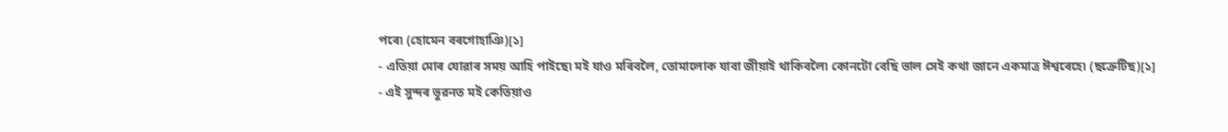পৰে৷ (হোমেন বৰগোহাঞি)[১]
- এতিয়া মোৰ যোৱাৰ সময় আহি পাইছে৷ মই যাও মৰিবলৈ, তোমালোক যাবা জীয়াই থাকিবলৈ৷ কোনটো বেছি ভাল সেই কথা জানে একমাত্ৰ ঈশ্বৰেহে৷ (ছক্ৰেটিছ)[১]
- এই সুন্দৰ ভুৱনত মই কেতিয়াও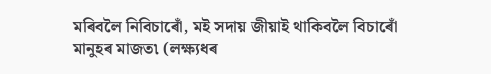মৰিবলৈ নিবিচাৰোঁ, মই সদায় জীয়াই থাকিবলৈ বিচাৰোঁ মানুহৰ মাজত৷ (লক্ষ্যধৰ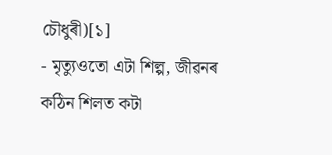চৌধুৰী)[১]
- মৃত্যুওতো এটা শিল্প, জীৱনৰ কঠিন শিলত কটা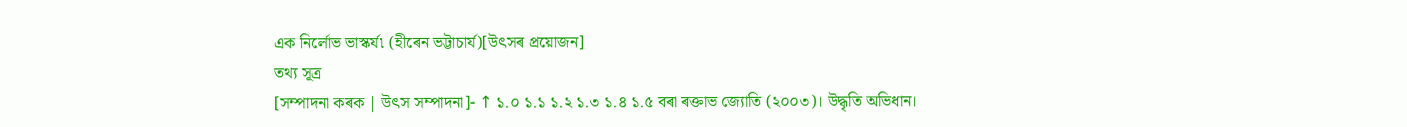এক নিৰ্লোভ ভাস্কৰ্য৷ (হীৰেন ভট্টাচাৰ্য)[উৎসৰ প্ৰয়োজন]
তথ্য সূত্ৰ
[সম্পাদনা কৰক | উৎস সম্পাদনা]- ↑ ১.০ ১.১ ১.২ ১.৩ ১.৪ ১.৫ বৰা ৰক্তাভ জ্যোতি (২০০৩)। উদ্ধৃতি অভিধান।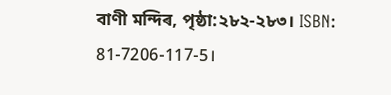বাণী মন্দিৰ, পৃষ্ঠা:২৮২-২৮৩। ISBN: 81-7206-117-5।